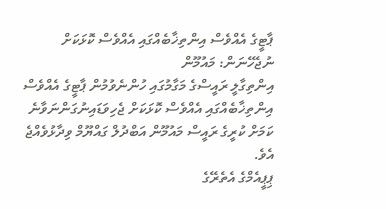ޕާޓީގެ އެއްވެސް އިންތިޚާބެއްގައި އެއްވެސް ކޮޅަކަށް ނުޖެހޭނަން: މައުމޫން
އިންތިގާލީ ރައީސްގެ މަގާމުގައި ހުންނެވުމުން ޕާޓީގެ އެއްވެސް އިންތިޚާބެއްގައި އެއްވެސް ކޮޅަކަށް ޖެހިވަޑައިނުގަންނަވާނެ ކަމަށް ކުރީގެ ރައީސް މައުމޫން އަބްދުލް ގައްޔޫމް ވިދާޅުވެއްޖެ އެވެ.
ޕިޕީއެމްގެ އެތެރޭގެ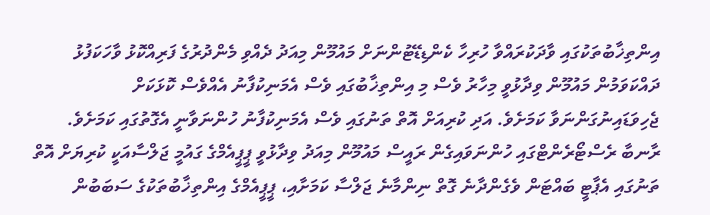އިންތިޚާބުތަކުގައި ވާދަކުރައްވާ ހުރިހާ ކެންޑިޑޭޓުންނަށް މައުމޫން މިއަދު ދެއްވި މެންދުރުގެ ފަރިއްކޮޅު ވާހަކަފުޅު ދައްކަވަމުން މައުމޫން ވިދާޅުވީ މިހާރު ވެސް މި އިންތިޚާބުގައި ވެސް އެމަނިކުފާނު އެއްވެސް ކޮޅަކަށް ޖެހިވަޑައިނުގަންނަވާ ކަމަށެވެ. އަދި ކުރިއަށް އޮތް ތަނުގައި ވެސް އެމަނިކުފާނު ހުންނަވާނީ އެގޮތުގައި ކަމަށެވެ.
ރާނބާ ރެސްޓޯރެންޓްގައި ހުންނަވައިގެން ރައީސް މައުމޫން މިއަދު ވިދާޅުވީ ޕީޕީއެމްގެ ގައުމީ ޖަލްސާއަކީ ކުރިޔަށް އޮތް ތަނުގައި އެޕާޓީ ބައްޓަން ވެގެންދާނެ ގޮތް ނިންމާނެ ޖަލްސާ ކަމަށާއި، ޕީޕީއެމްގެ އިންތިޚާބުތަކުގެ ސަބަބުން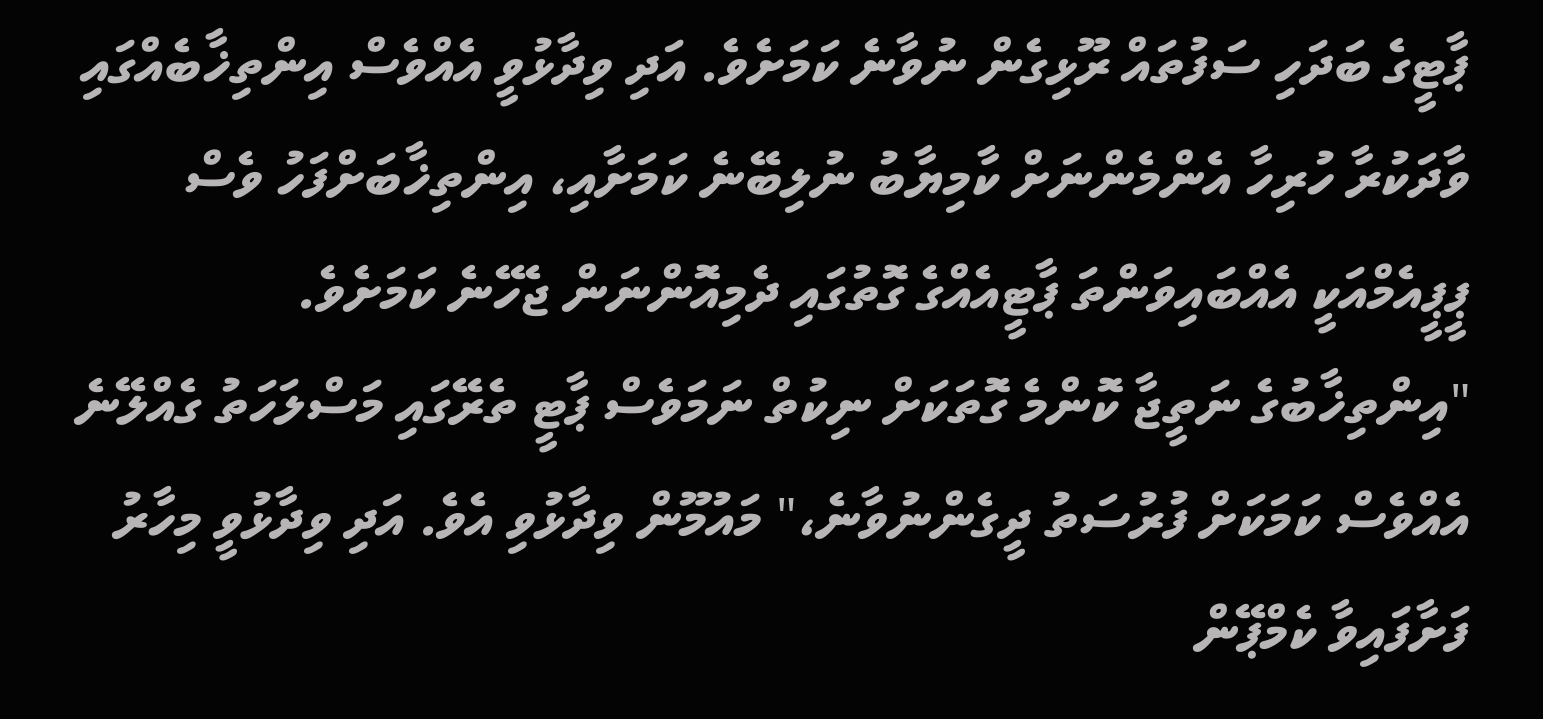ޕާޓީގެ ބަދަހި ސަފުތައް ރޫޅިގެން ނުވާނެ ކަމަށެވެ. އަދި ވިދާޅުވީ އެއްވެސް އިންތިޚާބެއްގައި ވާދަކުރާ ހުރިހާ އެންމެންނަށް ކާމިޔާބު ނުލިބޭނެ ކަމަށާއި، އިންތިޚާބަށްފަހު ވެސް ޕީޕީއެމްއަކީ އެއްބައިވަންތަ ޕާޓީއެއްގެ ގޮތުގައި ދެމިއޮންނަން ޖެހޭނެ ކަމަށެވެ.
"އިންތިޚާބުގެ ނަތީޖާ ކޮންމެ ގޮތަކަށް ނިކުތް ނަމަވެސް ޕާޓީ ތެރޭގައި މަސްލަހަތު ގެއްލޭނެ އެއްވެސް ކަމަކަށް ފުރުސަތު ދީގެންނުވާނެ،" މައުމޫން ވިދާޅުވި އެވެ. އަދި ވިދާޅުވީ މިހާރު ފަށާފައިވާ ކެމްޕޭން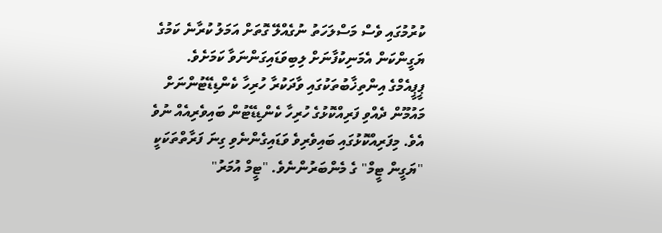ކުރުމުގައި ވެސް މަސްލަހަތު ނުގެއްލޭ ގޮތަށް އަމަލު ކުރާނެ ކަމުގެ ޔަގީންކަން އެމަނިކުފާނަށް ލިބިވަޑައިގަންނަވާ ކަމަށެވެ.
ޕީޕީއެމްގެ އިންތިޚާބުތަކުގައި ވާދަކުރާ ހުރިހާ ކެންޑިޑޭޓުންނަށް މައުމޫން ދެއްވި ފަރިއްކޮޅުގެ ހުރިހާ ކެންޑިޑޭޓުން ބައިވެރިއެއް ނުވެ އެވެ. މިފަރިއްކޮޅުގައި ބައިވެރިވެ ވަޑައިގެންނެވި ގިނަ ފަރާތްތަކަކީ "ޔަގީން ޓީމް" ގެ މެންބަރުންނެވެ. "ޓީމް އުމަރު"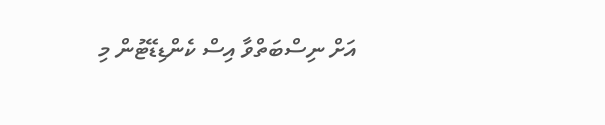އަށް ނިސްބަތްވާ އިސް ކެންޑިޑޭޓުން މި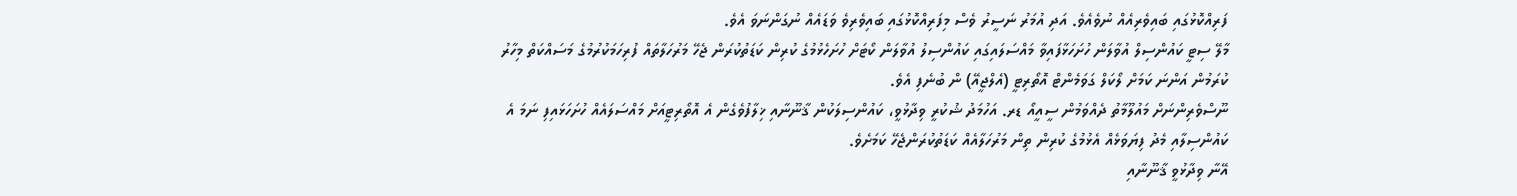ފަރިއްކޮޅުގައި ބައިވެރިއެއް ނުވެއެވެ. އަދި އުމަރު ނަސީރު ވެސް މިފަރިއްކޮޅުގައި ބައިވެރިވެ ވަޑައެއް ނުގަންނަވަ އެވެ.
މާލޭ ސިޓީ ކައުންސިލް އުވާލަން ހުށަހަޅާފައިވާ މައްސަލައިގައި ކައުންސިލު އުވާލަން ކޯޓަށް ހުށަހެޅުމުގެ ކުރިން ކަޑަތުކުރަން ޖެހޭ މަރުހަލާތައް ފުރިހަމަކުރުމުގެ މަސައްކަތް މިހާރު ކުރަމުން އަންނަ ކަމަށް ލޯކަލް ގަވަމެންޓް އޮތޯރިޓީ (އެލްޖީއޭ) ން ބުނެފި އެވެ.
ނޫސްވެރިންނަށް މައުލޫމާތު ދެއްވަމުން ސީއީއޯ ޑރ. އަހުމަދު ޝުކުރީ ވިދާޅުވީ، ކައުންސިލަކުން ޤާނޫނާއި ޚިލާފުވެގެން އެ އޮތޯރިޓީއަށް މައްސަލައެއް ހުށަހަޅައިފި ނަމަ އެ ކައުންސިލާއި މެދު ފިޔަވަޅެއް އެޅުމުގެ ކުރިން ތިން މަރުހަލާއެއް ކަޑަތުކުރަންޖެހޭ ކަމަށެވެ.
އޭނާ ވިދާޅުވީ ޤާނޫނާއި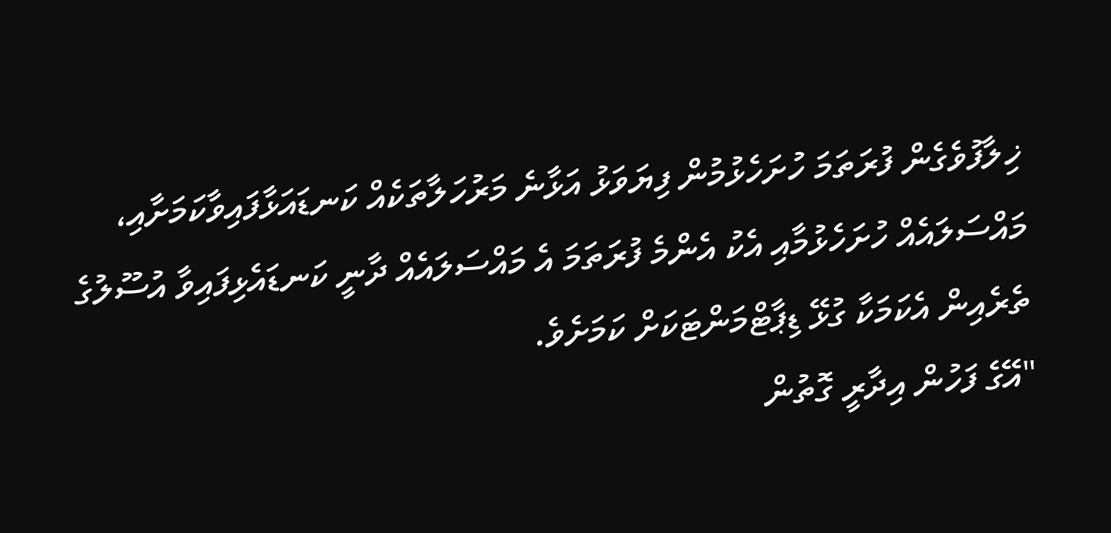ޚިލާފުވެގެން ފުރަތަމަ ހުށަހެޅުމުން ފިޔަވަޅު އަޅާނެ މަރުހަލާތަކެއް ކަނޑައަޅާފައިވާކަމަށާއި، މައްސަލައެއް ހުށަހެޅުމާއި އެކު އެންމެ ފުރަތަމަ އެ މައްސަލައެއް ދާނީ ކަނޑައެޅިފައިވާ އުސޫލުގެ ތެރެއިން އެކަމަކާ ގުޅޭ ޑިޕާޓްމަންޓަކަށް ކަމަށެވެ.
"އޭގެ ފަހުން އިދާރީ ގޮތުން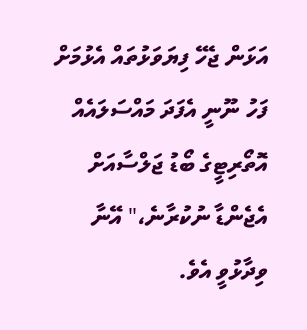އަޅަން ޖެހޭ ފިޔަވަޅުތައް އެޅުމަށް ފަހު ނޫނީ އެފަދަ މައްސަލައެއް އޮތޯރިޓީގެ ބޯޑު ޖަލްސާއަށް އެޖެންޑާ ނުކުރާނެ،" އޭނާ ވިދާޅުވީ އެވެ.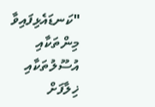"ކަނޑައެޅިފައިވާ މިންތަކާއި އުސޫލުތަކާއި ޚިލާފަށް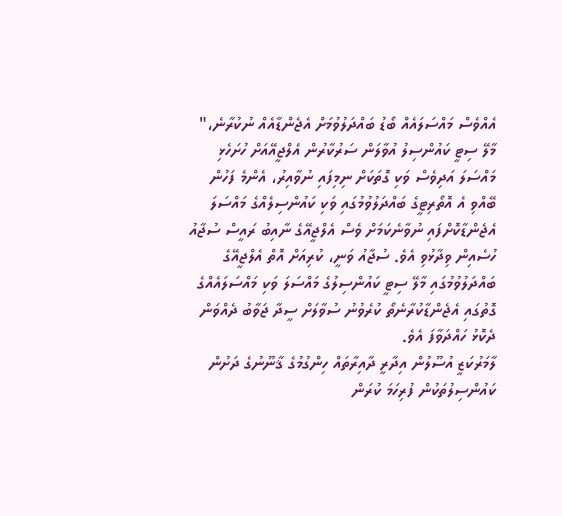އެއްވެސް މައްސަލައެއް ބޯޑު ބައްދަލުވުމަށް އެޖެންޑާއެއް ނުކުރާނެ،"
މާލޭ ސިޓީ ކައުންސިލު އުވާލަން ސަރުކާރުން އެލްޖީއޭއަށް ހުށަހެޅި މައްސަލަ އަދިވެސް ވަކި ގޮތަކަށް ނިމިފައި ނުވާއިރު، އެންމެ ފަހުން ބޭއްވި އެ އޮތޯރިޓީގެ ބައްދަލުވުމުގައި ވަކި ކައުންސިލެއްގެ މައްސަލަ އެޖެންޑާކޮށްފައި ނުވާނެކަމަށް ވެސް އެލްޖީއޭގެ ނާއިބު ރައީސް ސުޖާއު ހުސެއިން ވިދާޅުވި އެވެ. ސުޖާއު ވަނީ، ކުރިއަށް އޮތް އެލްޖީއޭގެ ބައްދަލުވުމުގައި މާލޭ ސިޓީ ކައުންސިލުގެ މައްސަލަ ވަކި މައްސަލައެއްގެ ގޮތުގައި އެޖެންޑާކުރާނެތޯ ކުރެވުނު ސުވާލަށް ސީދާ ޖަވާބު ދެއްވަން ދެކޮޅު ހައްދަވާފަ އެވެ.
ލާމަރުކަޒީ އުސޫލުން އިދާރީ ދާއިރާތައް ހިންގުމުގެ ޤާނޫނުގެ ދަށުން ކައުންސިލުތަކުން ފުރިހަމަ ކުރަން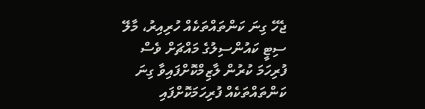ޖެހޭ ގިނަ ކަންތައްތަކެއް ހުރިއިރު، މާލޭ ސިޓީ ކައުންސިލުގެ މައްޗަށް ވެސް ފުރިހަމަ ކުރުން ލާޒިމްކޮށްފައިވާ ގިނަ ކަންތައްތަކެއް ފުރިހަމަކޮށްފައި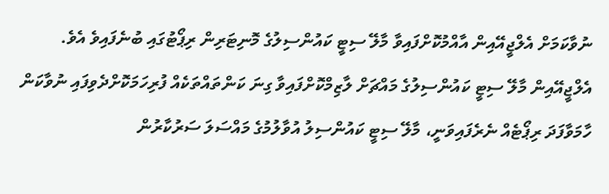ނުވާކަމަށް އެލްޖީއޭއިން އާއްމުކޮށްފައިވާ މާލޭ ސިޓީ ކައުންސިލުގެ މޮނިޓަރިން ރިޕޯޓުގައި ބުނެފައިވެ އެވެ.
އެލްޖީއޭއިން މާލޭ ސިޓީ ކައުންސިލުގެ މައްޗަށް ލާޒިމްކޮށްފައިވާ ގިނަ ކަންތައްތަކެއް ފުރިހަމަކޮށްދެވިފައި ނުވާކަން ހާމަވާފަދަ ރިޕޯޓެއް ނެރެފައިވަނީ، މާލޭ ސިޓީ ކައުންސިލު އުވާލުމުގެ މައްސަލަ ސަރުކާރުން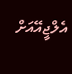އެލްޖީއޭއަށް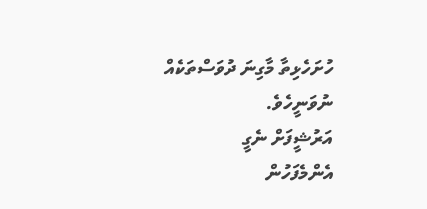ހުށަހެޅިތާ މާގިނަ ދުވަސްތަކެއް ނުވަނީހެވެ.
އަރުޝީފަށް ނެގީ
އެންމެފަހުން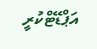އަޕްޑޭޓްކުރީ